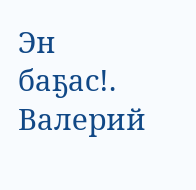Эн баҕас!. Валерий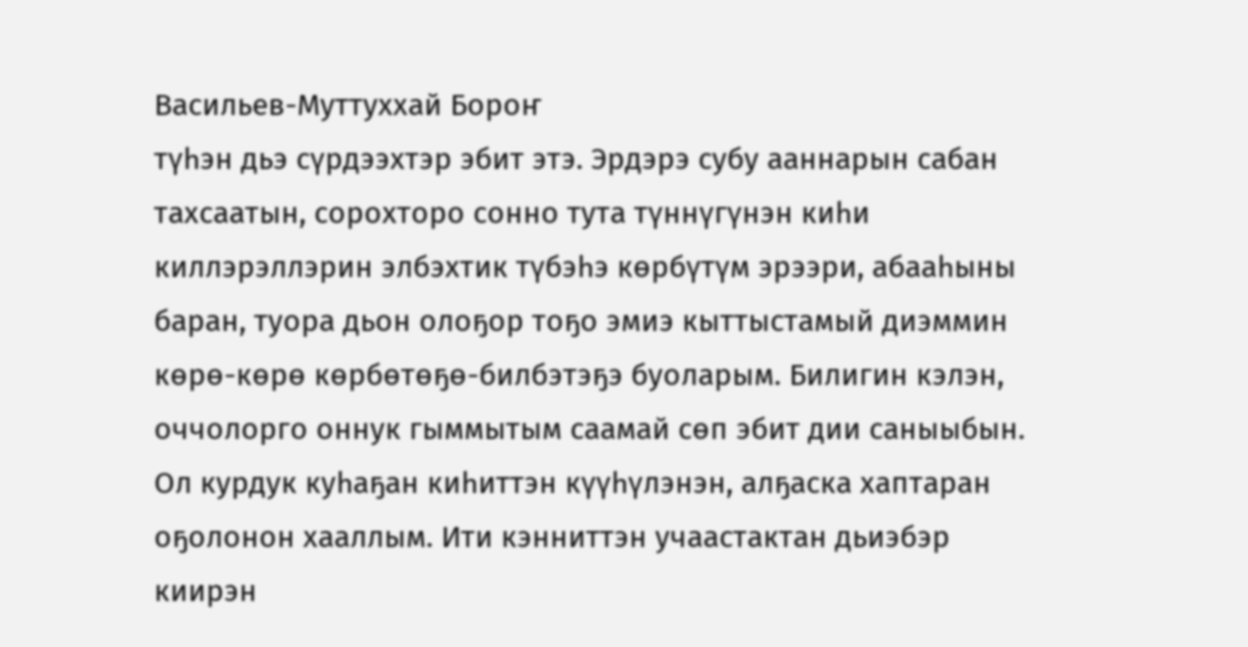Васильев-Муттуххай Бороҥ
түһэн дьэ сүрдээхтэр эбит этэ. Эрдэрэ субу ааннарын сабан тахсаатын, сорохторо сонно тута түннүгүнэн киһи киллэрэллэрин элбэхтик түбэһэ көрбүтүм эрээри, абааһыны баран, туора дьон олоҕор тоҕо эмиэ кыттыстамый диэммин көрө-көрө көрбөтөҕө-билбэтэҕэ буоларым. Билигин кэлэн, оччолорго оннук гыммытым саамай сөп эбит дии саныыбын.
Ол курдук куһаҕан киһиттэн күүһүлэнэн, алҕаска хаптаран оҕолонон хааллым. Ити кэнниттэн учаастактан дьиэбэр киирэн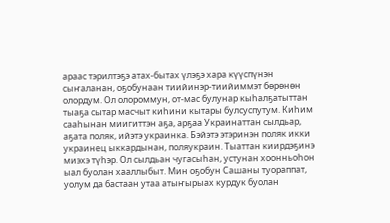араас тэрилтэҕэ атах-бытах үлэҕэ хара күүспүнэн сыҥаланан, оҕобунаан тиийинэр-тиийиммэт бөрөнөн олордум. Ол олороммун, от-мас булунар кыһалҕатыттан тыаҕа сытар масчыт киһини кытары булсуспутум. Киһим сааһынан миигиттэн аҕа, арҕаа Украинаттан сылдьар, аҕата поляк, ийэтэ украинка. Бэйэтэ этэринэн поляк икки украинец ыккардынан, поляукраин. Тыаттан киирдэҕинэ миэхэ түһэр. Ол сылдьан чугасыһан, устунан хоонньоһон ыал буолан хааллыбыт. Мин оҕобун Сашаны туораппат, уолум да бастаан утаа атыҥырыах курдук буолан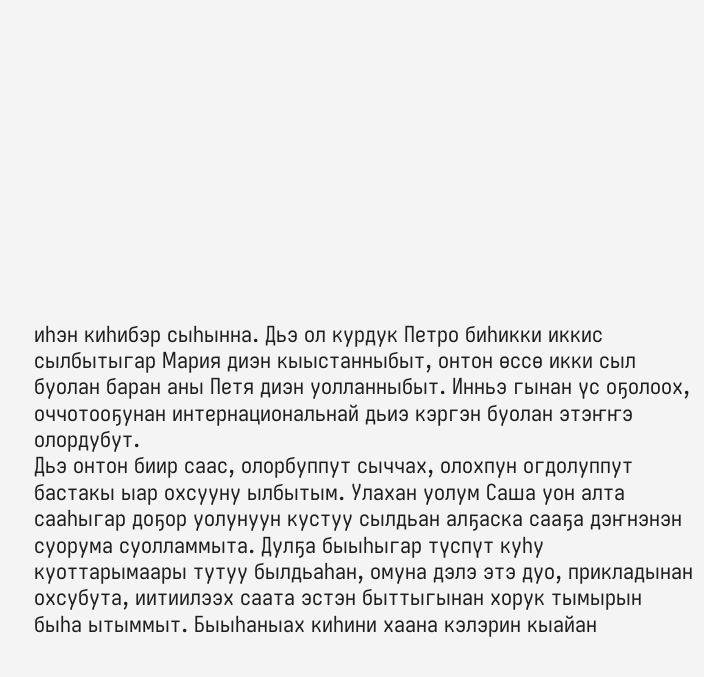иһэн киһибэр сыһынна. Дьэ ол курдук Петро биһикки иккис сылбытыгар Мария диэн кыыстанныбыт, онтон өссө икки сыл буолан баран аны Петя диэн уолланныбыт. Инньэ гынан үс оҕолоох, оччотооҕунан интернациональнай дьиэ кэргэн буолан этэҥҥэ олордубут.
Дьэ онтон биир саас, олорбуппут сыччах, олохпун огдолуппут бастакы ыар охсууну ылбытым. Улахан уолум Саша уон алта сааһыгар доҕор уолунуун кустуу сылдьан алҕаска сааҕа дэҥнэнэн суорума суолламмыта. Дулҕа быыһыгар түспүт куһу куоттарымаары тутуу былдьаһан, омуна дэлэ этэ дуо, прикладынан охсубута, иитиилээх саата эстэн быттыгынан хорук тымырын быһа ытыммыт. Быыһаныах киһини хаана кэлэрин кыайан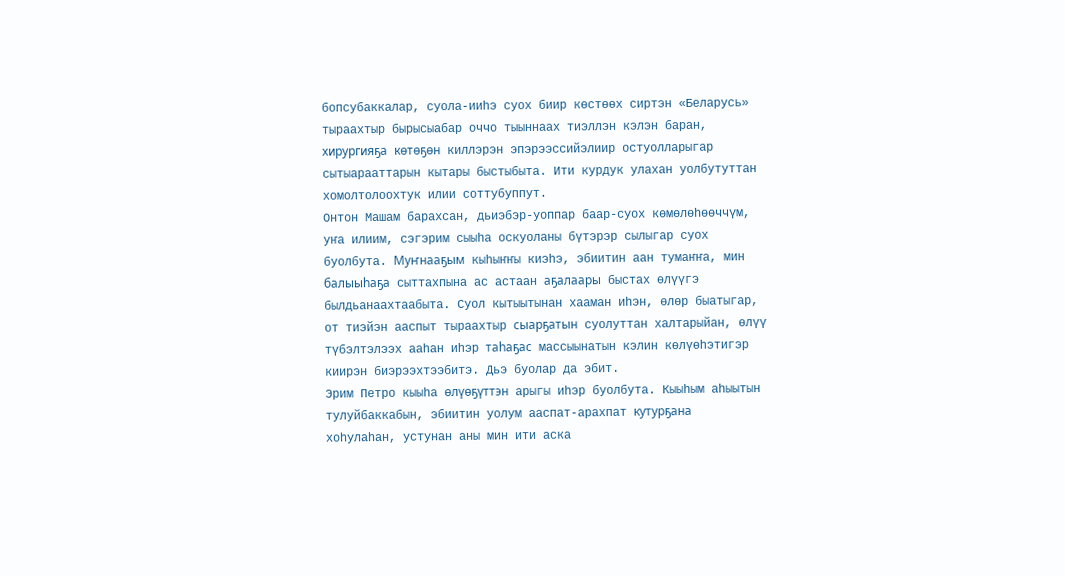бопсубаккалар, суола-ииһэ суох биир көстөөх сиртэн «Беларусь» тыраахтыр бырысыабар оччо тыыннаах тиэллэн кэлэн баран, хирургияҕа көтөҕөн киллэрэн эпэрээссийэлиир остуолларыгар сытыарааттарын кытары быстыбыта. Ити курдук улахан уолбутуттан хомолтолоохтук илии соттубуппут.
Онтон Машам барахсан, дьиэбэр-уоппар баар-суох көмөлөһөөччүм, уҥа илиим, сэгэрим сыыһа оскуоланы бүтэрэр сылыгар суох буолбута. Муҥнааҕым кыһыҥҥы киэһэ, эбиитин аан тумаҥҥа, мин балыыһаҕа сыттахпына ас астаан аҕалаары быстах өлүүгэ былдьанаахтаабыта. Суол кытыытынан хааман иһэн, өлөр быатыгар, от тиэйэн ааспыт тыраахтыр сыарҕатын суолуттан халтарыйан, өлүү түбэлтэлээх ааһан иһэр таһаҕас массыынатын кэлин көлүөһэтигэр киирэн биэрээхтээбитэ. Дьэ буолар да эбит.
Эрим Петро кыыһа өлүөҕүттэн арыгы иһэр буолбута. Кыыһым аһыытын тулуйбаккабын, эбиитин уолум ааспат-арахпат кутурҕана хоһулаһан, устунан аны мин ити аска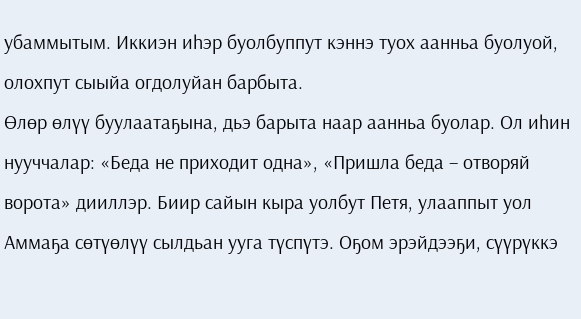убаммытым. Иккиэн иһэр буолбуппут кэннэ туох аанньа буолуой, олохпут сыыйа огдолуйан барбыта.
Өлөр өлүү буулаатаҕына, дьэ барыта наар аанньа буолар. Ол иһин нууччалар: «Беда не приходит одна», «Пришла беда – отворяй ворота» дииллэр. Биир сайын кыра уолбут Петя, улааппыт уол Аммаҕа сөтүөлүү сылдьан ууга түспүтэ. Оҕом эрэйдээҕи, сүүрүккэ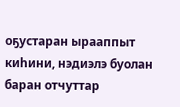оҕустаран ырааппыт киһини, нэдиэлэ буолан баран отчуттар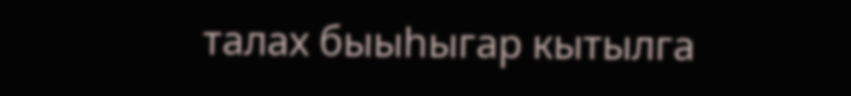талах быыһыгар кытылга